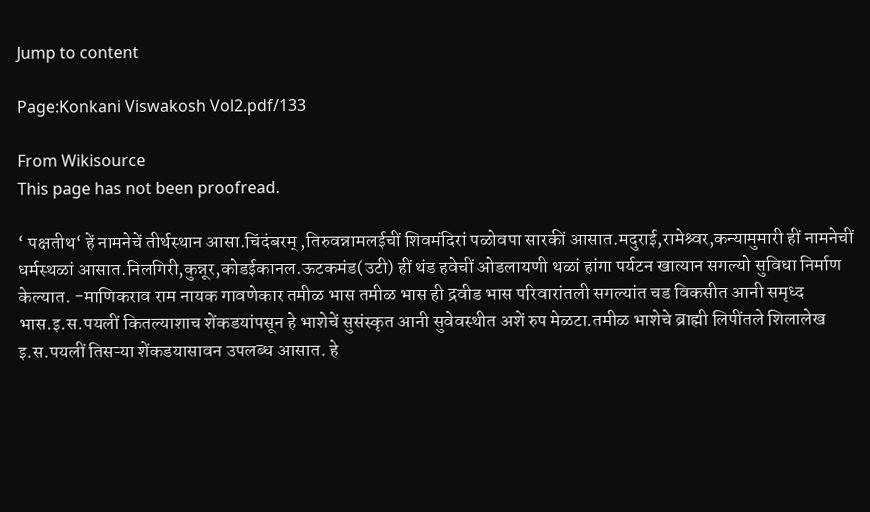Jump to content

Page:Konkani Viswakosh Vol2.pdf/133

From Wikisource
This page has not been proofread.

‘ पक्षतीथ‘ हें नामनेचें तीर्थस्थान आसा.चिंदंबरम् ,तिरुवन्नामलईचीं शिवमंदिरां पळोवपा सारकीं आसात.मदुराई,रामेश्र्वर,कन्यामुमारी हीं नामनेचीं धर्मस्थळां आसात.निलगिरी,कुन्नूर,कोडईकानल.ऊटकमंड(उटी) हीं थंड हवेचीं ओडलायणी थळां हांगा पर्यटन खात्यान सगल्यो सुविधा निर्माण केल्यात. -माणिकराव राम नायक गावणेकार तमीळ भास तमीळ भास ही द्रवीड भास परिवारांतली सगल्यांत चड विकसीत आनी समृध्द भास.इ.स.पयलीं कितल्याशाच शेंकडयांपसून हे भाशेचें सुसंस्कृत आनी सुवेवस्थीत अशें रुप मेळटा.तमीळ भाशेचे ब्राह्मी लिपींतले शिलालेख इ.स.पयलीं तिसऱ्या शेंकडयासावन उपलब्ध आसात. हे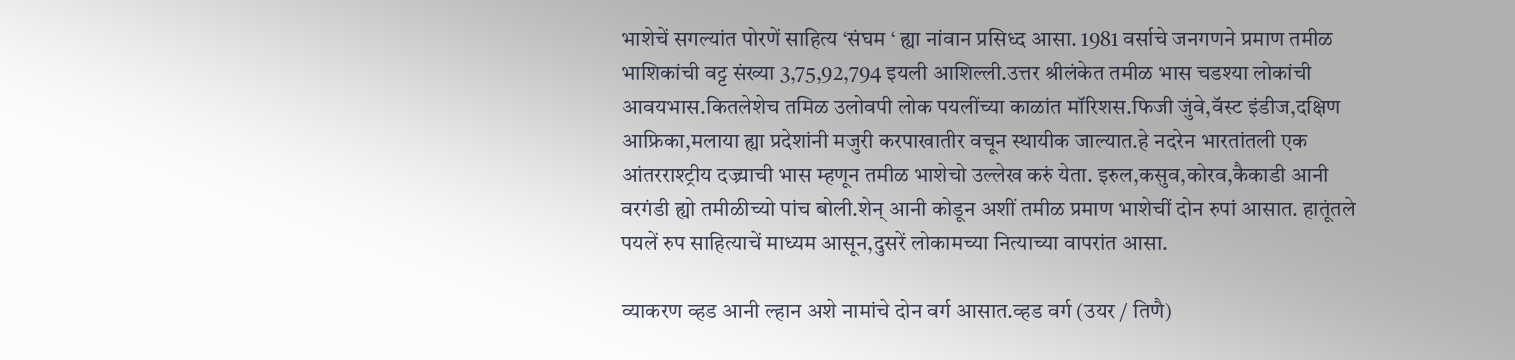भाशेचें सगल्यांत पोरणें साहित्य ‘संघम ‘ ह्या नांवान प्रसिध्द आसा. 1981 वर्साचे जनगणने प्रमाण तमीळ भाशिकांची वट्ट संख्या 3,75,92,794 इयली आशिल्ली.उत्तर श्रीलंकेत तमीळ भास चडश्या लोकांची आवयभास.कितलेशेच तमिळ उलोवपी लोक पयलींच्या काळांत मॉरिशस.फिजी जुंवे,वॅस्ट इंडीज,दक्षिण आफ्रिका,मलाया ह्या प्रदेशांनी मजुरी करपाखातीर वचून स्थायीक जाल्यात.हे नदरेन भारतांतली एक आंतरराश्ट्रीय दज्र्याची भास म्हणून तमीळ भाशेचो उल्लेख करुं येता. इरुल,कसुव,कोरव,कैकाडी आनी वरगंडी ह्यो तमीळीच्यो पांच बोली.शेन् आनी कोडून अशीं तमीळ प्रमाण भाशेचीं दोन रुपां आसात. हातूंतले पयलें रुप साहित्याचें माध्यम आसून,दुसरें लोकामच्या नित्याच्या वापरांत आसा.

व्याकरण व्हड आनी ल्हान अशे नामांचे दोन वर्ग आसात.व्हड वर्ग (उयर / तिणै)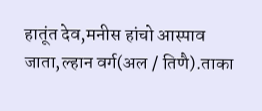हातूंत देव,मनीस हांचो आस्पाव जाता,ल्हान वर्ग(अल / तिणै).ताका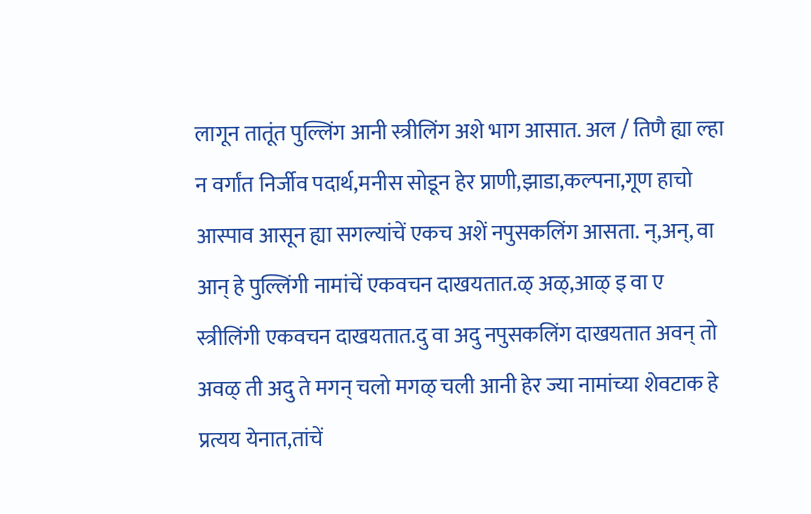लागून तातूंत पुल्लिंग आनी स्त्रीलिंग अशे भाग आसात. अल / तिणै ह्या ल्हा न वर्गांत निर्जीव पदार्थ,मनीस सोडून हेर प्राणी,झाडा,कल्पना,गूण हाचो आस्पाव आसून ह्या सगल्यांचें एकच अशें नपुसकलिंग आसता. न्,अन्, वा आन् हे पुल्लिंगी नामांचें एकवचन दाखयतात.ळ् अळ्,आळ् इ वा ए स्त्रीलिंगी एकवचन दाखयतात.दु वा अदु नपुसकलिंग दाखयतात अवन् तो अवळ् ती अदु ते मगन् चलो मगळ् चली आनी हेर ज्या नामांच्या शेवटाक हे प्रत्यय येनात,तांचें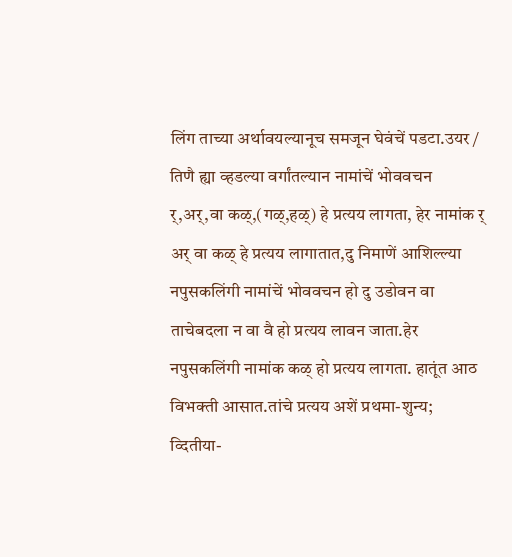लिंग ताच्या अर्थावयल्यानूच समजून घेवंचें पडटा.उयर / तिणै ह्या व्हडल्या वर्गांतल्यान नामांचें भोववचन र्,अर्,वा कळ्,(गळ्,हळ्) हे प्रत्यय लागता, हेर नामांक र् अर् वा कळ् हे प्रत्यय लागातात,दु निमाणें आशिल्ल्या नपुसकलिंगी नामांचें भोववचन हो दु उडोवन वा ताचेबदला न वा वै हो प्रत्यय लावन जाता.हेर नपुसकलिंगी नामांक कळ् हो प्रत्यय लागता. हातूंत आठ विभक्ती आसात.तांचे प्रत्यय अशें प्रथमा-शुन्य; व्दितीया-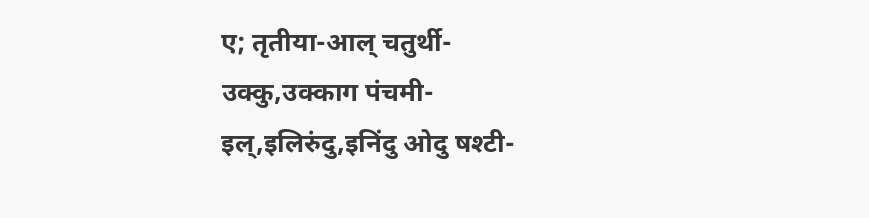ए; तृतीया-आल् चतुर्थी-उक्कु,उक्काग पंचमी-इल्,इलिरुंदु,इनिंदु ओदु षश्टी-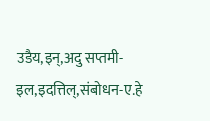उडैय,इन्,अदु सप्तमी-इल,इदत्तिल्,संबोधन-ए.हे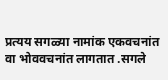प्रत्यय सगळ्या नामांक एकवचनांत वा भोववचनांत लागतात .सगले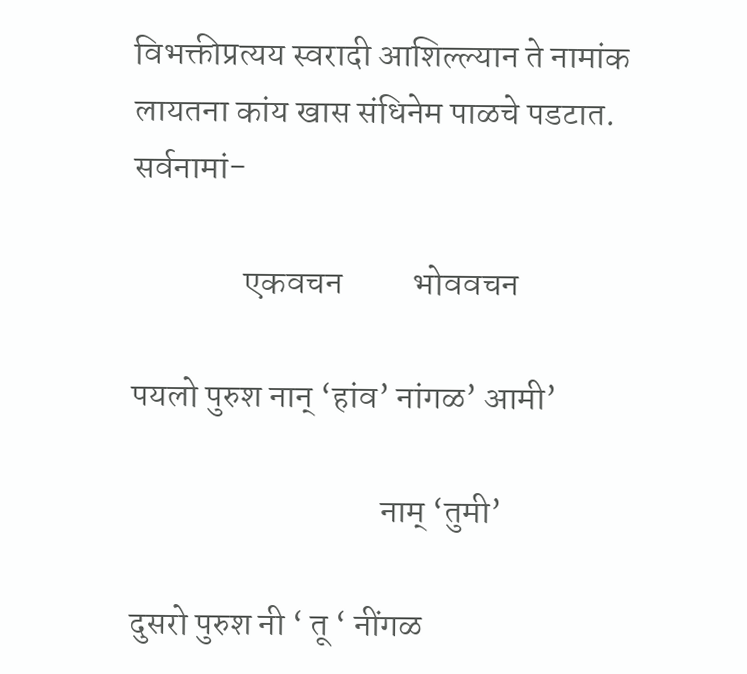विभक्तीप्रत्यय स्वरादी आशिल्ल्यान ते नामांक लायतना कांय खास संधिनेम पाळचे पडटात. सर्वनामां-

                एकवचन          भोववचन

पयलो पुरुश नान् ‘हांव’ नांगळ’ आमी’

                                    नाम् ‘तुमी’

दुसरो पुरुश नी ‘ तू ‘ नींगळ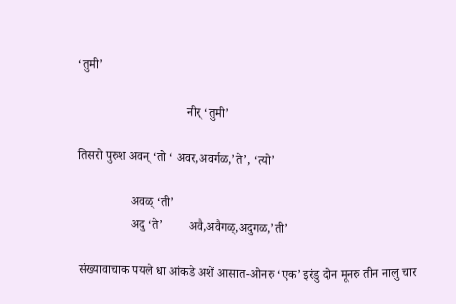‘तुमी’

                                   नीर् ‘तुमी’

तिसरो पुरुश अवन् ‘तो ‘ अवर,अवर्गळ,’ते’, ‘त्यो’

                 अवळ् ‘ती’
                 अदु ‘ते’        अवै,अवैगळ्,अदुगळ,’ती’

संख्यावाचाक पयले धा आंकडे अशें आसात-ओनरु ‘एक’ इरंडु दोन मूनरु तीन नालु चार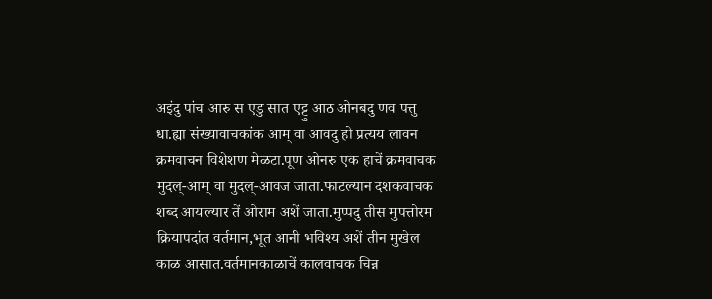अइंदु पांच आरु स एडु सात एट्टु आठ ओनबदु णव पत्तु धा.ह्या संख्यावाचकांक आम् वा आवदु हो प्रत्यय लावन क्रमवाचन विशेशण मेळटा.पूण ओनरु एक हाचें क्रमवाचक मुदल्-आम् वा मुदल्-आवज जाता.फाटल्यान दशकवाचक शब्द आयल्यार तें ओराम अशें जाता.मुप्पदु तीस मुपत्तोरम क्रियापदांत वर्तमान,भूत आनी भविश्य अशें तीन मुखेल काळ आसात.वर्तमानकाळाचें कालवाचक चिन्न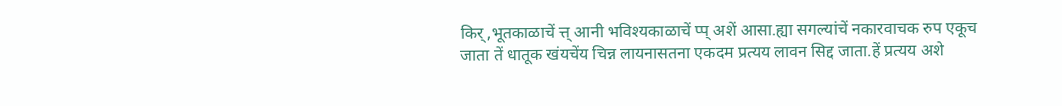किर्,भूतकाळाचें त्त् आनी भविश्यकाळाचें प्प् अशें आसा.ह्या सगल्यांचें नकारवाचक रुप एकूच जाता तें धातूक खंयचेंय चिन्न लायनासतना एकदम प्रत्यय लावन सिद्द जाता.हें प्रत्यय अशे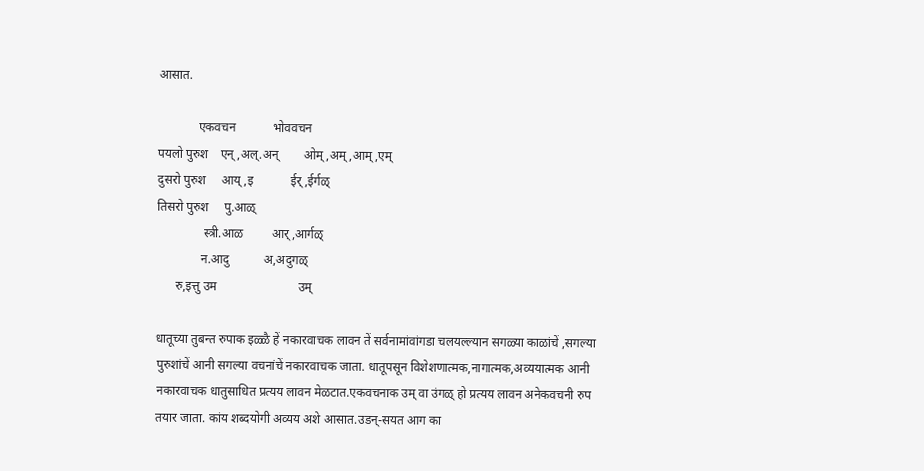आसात.

             एकवचन            भोववचन
पयलो पुरुश    एन् ,अल्.अन्        ओम्,अम्,आम्,एम्
दुसरो पुरुश     आय्,इ            ईर्,ईर्गळ्
तिसरो पुरुश     पु.आळ्
               स्त्री.आळ         आर्,आर्गळ्
              न.आदु           अ,अदुगळ्
      रु,इत्तु उम                          उम्

धातूच्या तुबन्त रुपाक इळ्ळै हें नकारवाचक लावन तें सर्वनामांवांगडा चलयल्ल्यान सगळ्या काळांचें ,सगल्या पुरुशांचें आनी सगल्या वचनांचें नकारवाचक जाता. धातूपसून विशेशणात्मक,नागात्मक,अव्ययात्मक आनी नकारवाचक धातुसाधित प्रत्यय लावन मेळटात.एकवचनाक उम् वा उंगळ् हो प्रत्यय लावन अनेकवचनी रुप तयार जाता. कांय शब्दयोगी अव्यय अशे आसात.उडन्-सयत आग का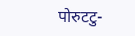पोरुटटु-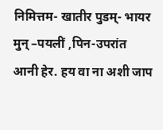निमित्तम- खातीर पुडम्- भायर मुन् –पयलीं ,पिन-उपरांत आनी हेर. हय वा ना अशी जाप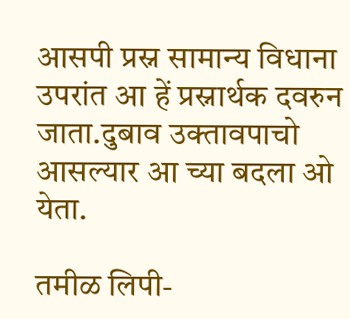आसपी प्रस्न सामान्य विधाना उपरांत आ हें प्रस्नार्थक दवरुन जाता.दुबाव उक्तावपाचो आसल्यार आ च्या बदला ओ येता.

तमीळ लिपी-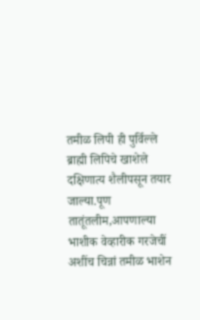तमीळ लिपी ही पुर्विल्ले ब्राह्मी लिपिचे खाशेले दक्षिणात्य शैलीपसून तयार जाल्या.पूण तातूंतलीम,आपणाल्या भाशीक वेव्हारीक गरजेचीं अशींच चिन्नां तमीळ भाशेन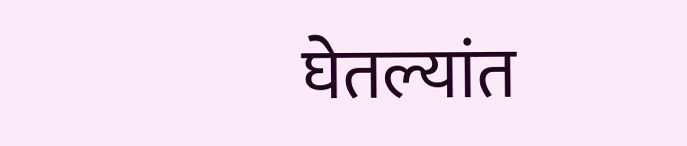घेतल्यांत